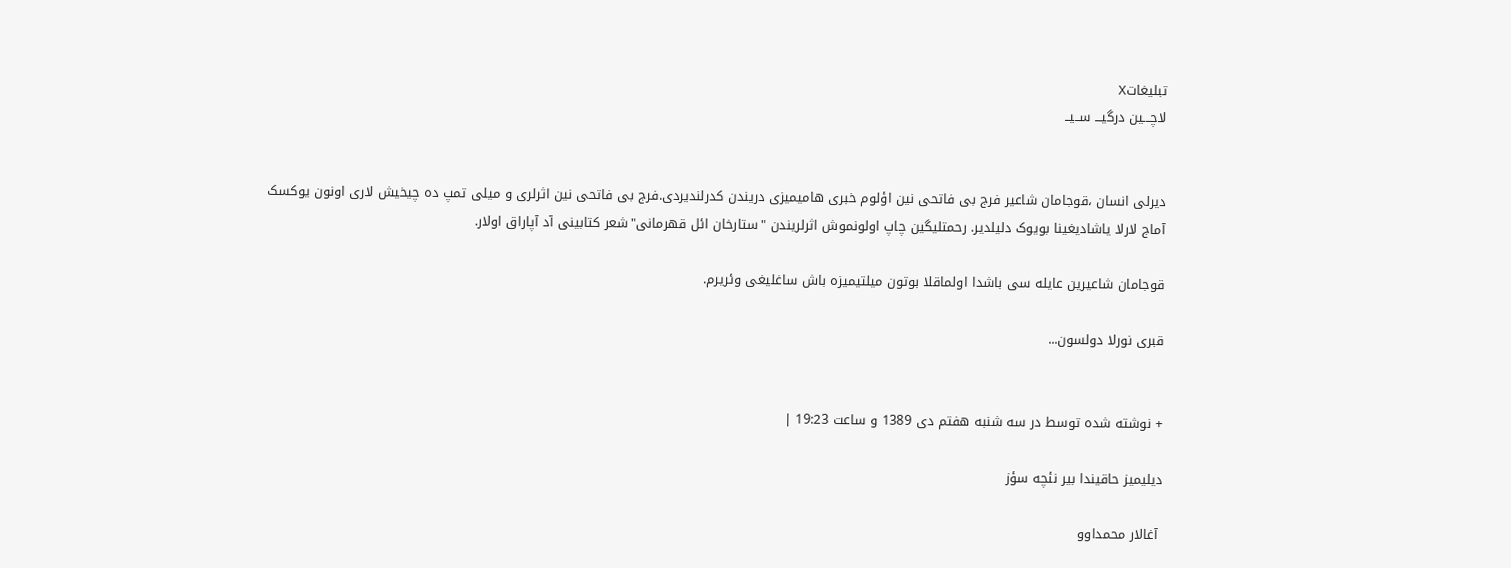تبليغاتX
لاچـــین درگیـــ ‌ســیــ


دیرلی انسان ،قوجامان شاعیر فرج بی فاتحی نین اؤلوم خبری هامیمیزی دریندن کدرلندیردی.فرج بی فاتحی نین اثرلری و میلی تمپ ده چیخیش لاری اونون یوکسک آماج لارلا یاشادیغینا بویوک دلیلدیر. رحمتلیگین چاپ اولونموش اثرلریندن "ستارخان ائل قهرمانی"شعر کتابینی آد آپاراق اولار.

قوجامان شاعیرین عایله سی باشدا اولماقلا بوتون میلتیمیزه باش ساغلیغی وئریرم.

قبری نورلا دولسون...


+ نوشته شده توسط در سه شنبه هفتم دی 1389 و ساعت 19:23 |

ديليميز حاقيندا بير نئچه سؤز

 آغالار محمداوو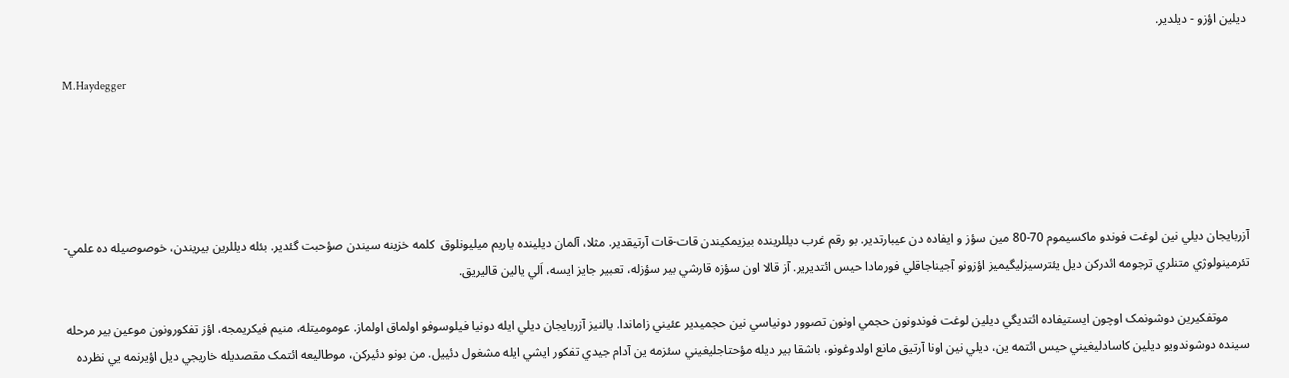ديلين اؤزو - ديلدير.

M.Haydegger





آزربايجان ديلي نين لوغت فوندو ماکسيموم 70-80 مين سؤز و ايفاده دن عيبارتدير. بو رقم غرب ديللرينده بيزيمکيندن قات-قات آرتيقدير. مثلا، آلمان ديلينده ياريم ميليونلوق  کلمه خزينه سيندن صؤحبت گئدير. بئله ديللرين بيريندن، خوصوصيله ده علمي-تئرمينولوژي متنلري ترجومه ائدرکن ديل يئترسيزليگيميز اؤزونو آجيناجاقلي فورمادا حيس ائتديرير. آز قالا اون سؤزه قارشي بير سؤزله، تعبير جايز ايسه، اَلي يالين قاليريق.

       موتفکيرين دوشونمک اوچون ايستيفاده ائتديگي ديلين لوغت فوندونون حجمي اونون تصوور دونياسي نين حجميدير عئيني زاماندا. يالنيز آزربايجان ديلي ايله دونيا فيلوسوفو اولماق اولماز. عوموميتله، منيم فيکريمجه، اؤز تفکورونون موعين بير مرحله سينده دوشوندويو ديلين کاسادليغيني حيس ائتمه ين، ديلي نين اونا آرتيق مانع اولدوغونو، باشقا بير ديله مؤحتاجليغيني سئزمه ين آدام جيدي تفکور ايشي ايله مشغول دئييل. من بونو دئيرکن، موطاليعه ائتمک مقصديله خاريجي ديل اؤيرنمه یي نظرده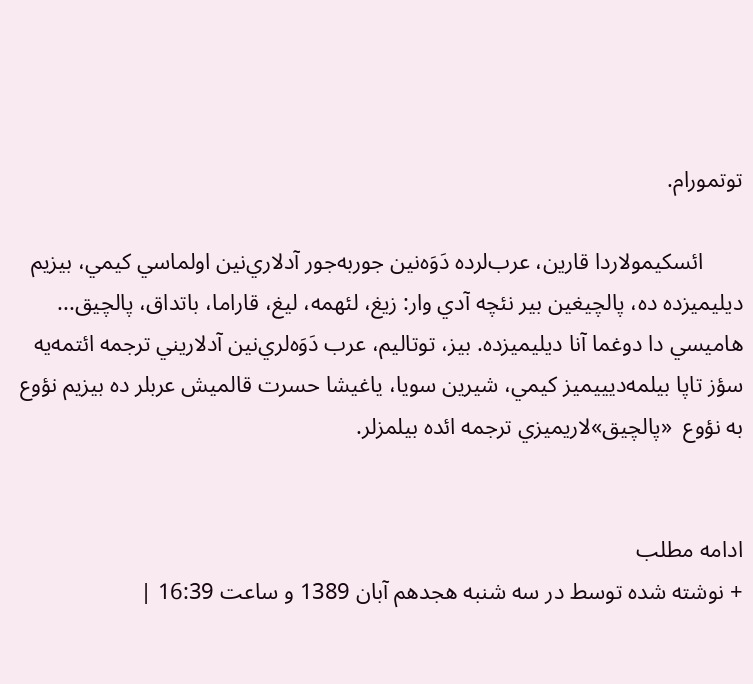توتمورام.

       ائسکيمولاردا قارين، عرب‌لرده دَوَه‌نين جوربه‌جور آدلاري‌نين اولماسي کيمي، بيزيم ديليميزده ده، پالچيغين بير نئچه آدي وار: زيغ، لئهمه، ليغ، قاراما، باتداق، پالچيق... هاميسي دا دوغما آنا ديليميزده. بيز، توتاليم، عرب دَوَه‌لري‌نين آدلاريني ترجمه ائتمه‌يه سؤز تاپا بيلمه‌ديیيميز کيمي، شيرين سويا، ياغيشا حسرت قالميش عربلر ده بيزيم نؤوع به نؤوع  «پالچيق»لاريميزي ترجمه ائده بيلمزلر.


ادامه مطلب
+ نوشته شده توسط در سه شنبه هجدهم آبان 1389 و ساعت 16:39 |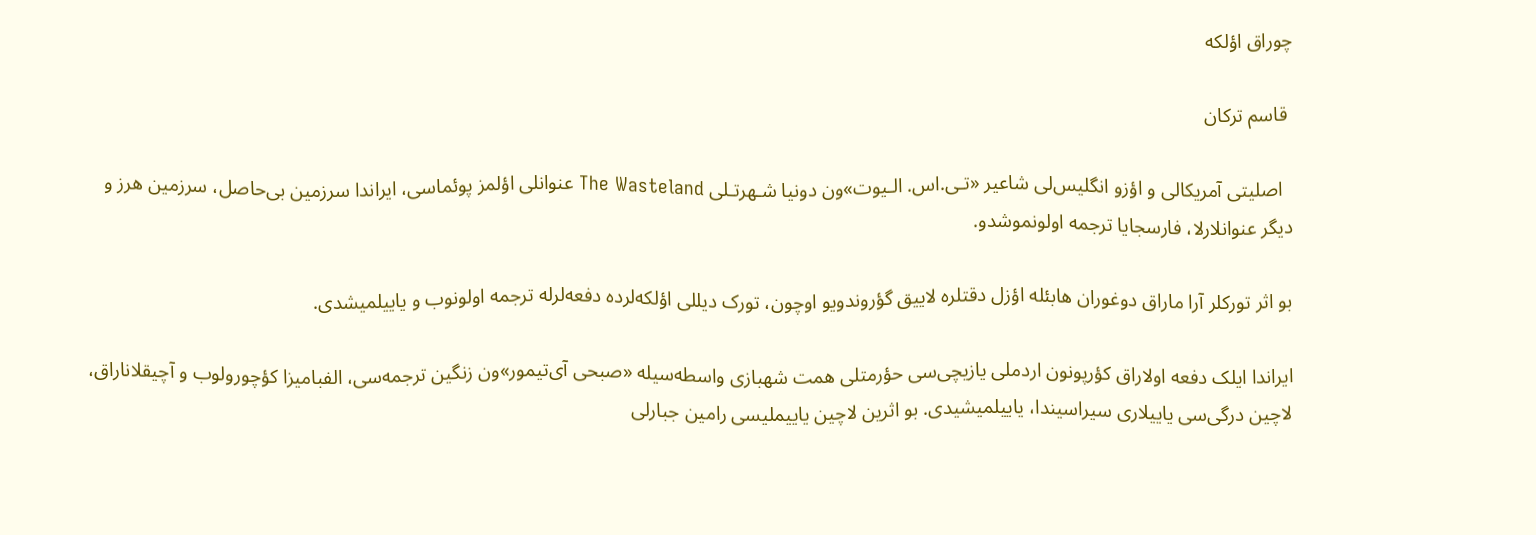چوراق اؤلکه

 قاسم ترکان

  اصلیتی آمریکالی و اؤزو انگلیس‌لی شاعير «تـی.اس. الـیوت»ون دونیا شـهرتـلی The Wasteland عنوانلی اؤلمز پوئماسی، ایراندا سرزمین بی‌حاصل، سرزمین هرز و دیگر عنوانلارلا، فارسجایا ترجمه اولونموشدو.

بو اثر تورکلر آرا ماراق دوغوران هابئله اؤز‌ل دقتلره لاییق گؤروندویو اوچون، تورک دیللی اؤلکه‌لرده دفعه‌لرله ترجمه اولونوب و یاییلمیشدی.

ایراندا ایلک دفعه اولاراق کؤرپونون اردملی یازیچی‌سی حؤرمتلی همت شهبازی واسطه‌سیله «صبحی آی‌تیمور»ون زنگین ترجمه‌سی، الفبامیزا کؤچورولوب و آچیقلاناراق، لاچین درگی‌سی یاییلاری سیراسیندا، یاییلمیشیدی. بو اثرین لاچین یاییملیسی رامین جبارلی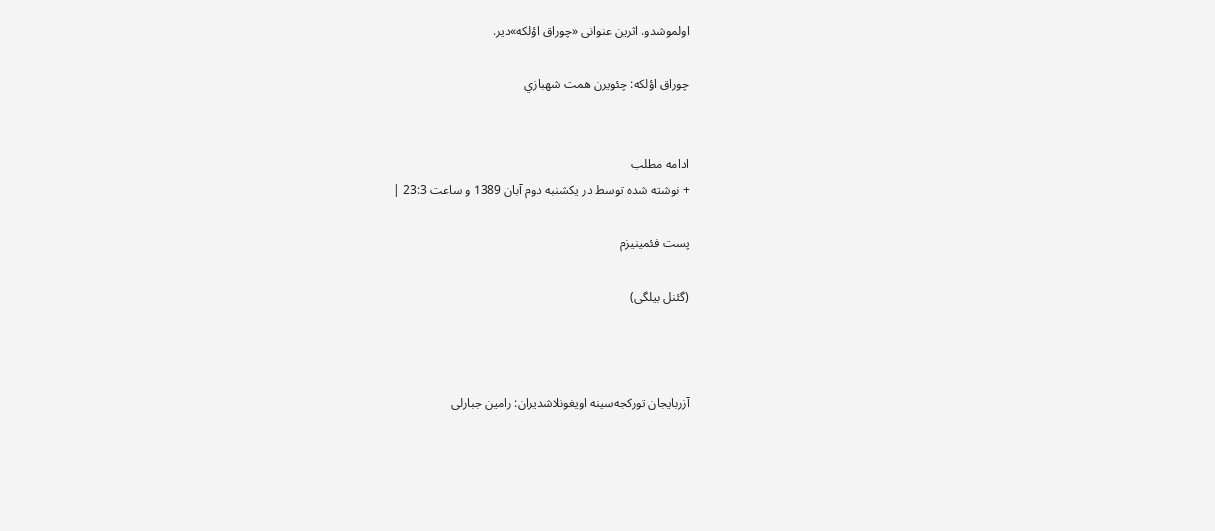اولموشدو. اثرین عنوانی «چوراق اؤلکه»دیر.

چوراق اؤلكه: چئويرن همت شهبازي


ادامه مطلب
+ نوشته شده توسط در یکشنبه دوم آبان 1389 و ساعت 23:3 |

پست فئمینیزم

(گئنل بیلگی)



آزربایجان تورکجه‌سینه اویغونلاشدیران: رامین جبارلی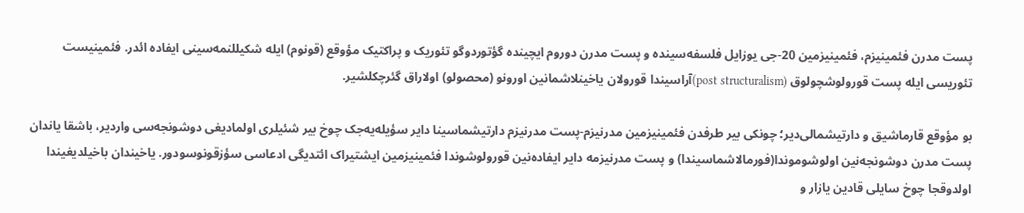پست مدرن فئمینیزم، فئمینیزمین 20-جی یوزایل فلسفه‌سینده و پست مدرن دوروم ایچینده گؤتوردوگو تئوریک و پراکتیک مؤوقع (قونوم) ایله شکیللنمه‌سینی ایفاده ائدر. فئمینیست تئوریسی ایله پست قورولوشچولوق (post structuralism)آراسیندا قورولان یاخینلاشمانین اورونو (محصولو) اولا‌راق گئرچکلشیر.

بو مؤوقع قارماشیق و دارتیشما‌لی‌دیر؛ چونکی بیر طرفدن فئمینیزمین مدرنیزم-پست مدرنیزم دارتیشماسینا دایر سؤیله‌یه‌جک چوخ بیر شئیلری اولمادیغی دوشونجه‌سی واردیر، باشقا یاندان پست مدرن دوشونجه‌نین اولوشوموندا(فورمالاشماسیندا) و پست مدرنیزمه دایر ایفاده‌نین قورولوشوندا فئمینیزمین ایشتیراک ائتدیگی ادعاسی سؤزقونوسودور. یاخیندان باخیلدیغیندا اولدوقجا چوخ سایلی قادین یازار و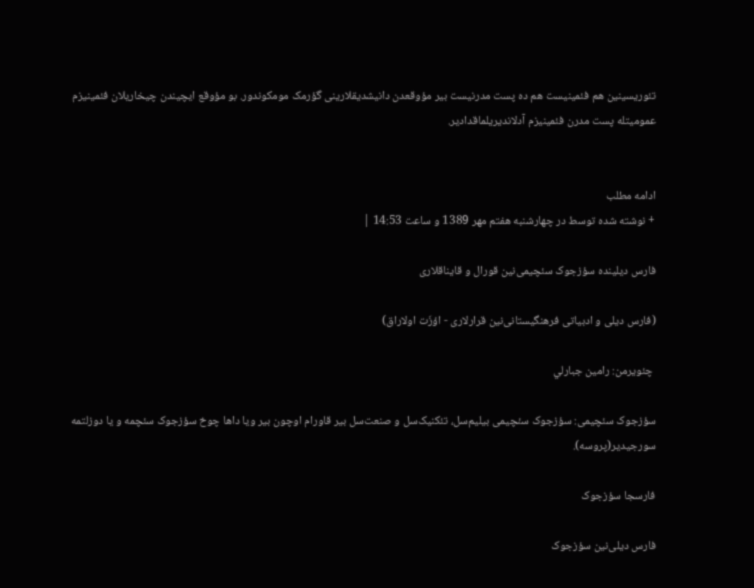تئوریسینین هم فئمینیست هم ده پست مدرنیست بیر مؤوقعدن دانیشدیقلارینی گؤرمک مومکوندور. بو مؤوقع ایچیندن چیخاریلان فئمینیزم عمومیتله پست مدرن فئمینیزم آدلاندیریلماقدا‌دیر.


ادامه مطلب
+ نوشته شده توسط در چهارشنبه هفتم مهر 1389 و ساعت 14:53 |

فارس دیلینده سؤزجوک سئچیمی‌نین قورال و قایناقلاری

(فارس دیلی و ادبیاتی فرهنگیستانی‌نین قرارلاری - اؤزَت اولاراق)

 چئويرمن: رامين جبارلي

سؤزجوک سئچیمی: سؤزجوک سئچیمی بیلیم‌سل، تئکنیک‌سل و صنعت‌سل بیر قاورام اوچون بیر ویا داها چوخ سؤزجوک سئچمه و یا دوزلتمه سورجیدیر(پروسه).

فارسجا سؤزجوک

فارس دیلی‌نین سؤزجوک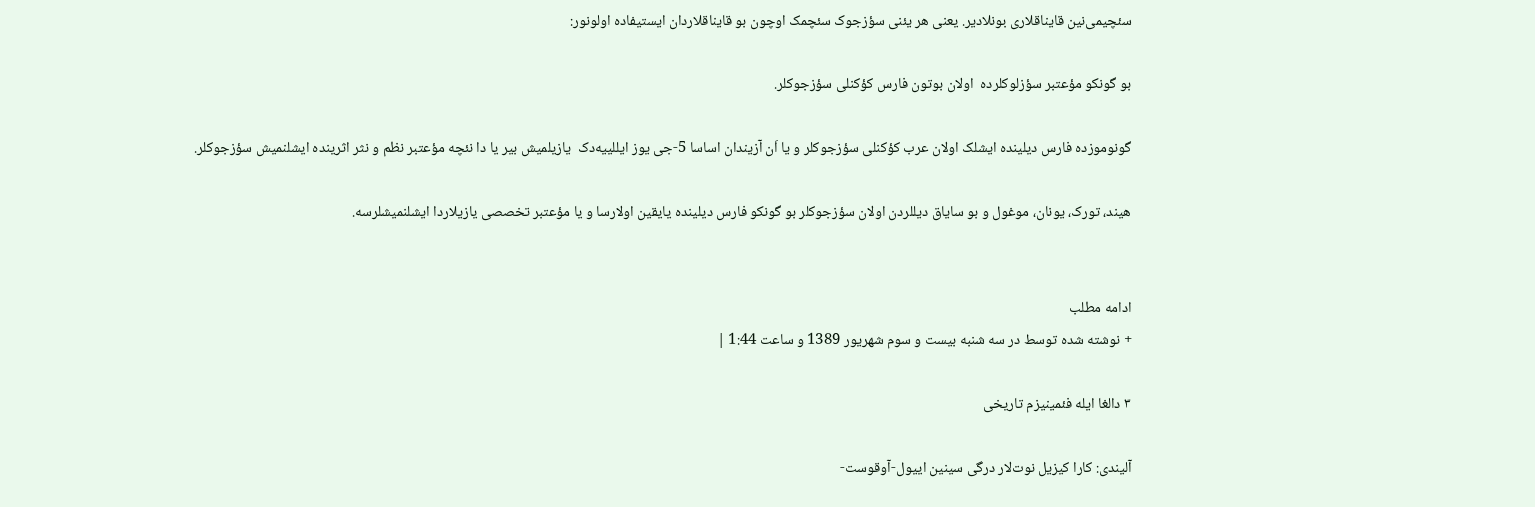سئچیمی‌نین قایناقلاری بونلادیر. یعنی هر یئنی سؤزجوک سئچمک اوچون بو قایناقلاردان ایستیفاده اولونور:

بو گونکو مؤعتبر سؤزلوکلرده  اولان بوتون فارس کؤکنلی سؤزجوکلر.

گونوموزده فارس دیلینده ایشلک اولان عرب کؤکنلی سؤزجوکلر و یا اَن آزیندان اساسا 5-جی یوز ایللییه‌دک  یازیلمیش بیر یا دا نئچه مؤعتبر نظم و نثر اثرینده ایشلنمیش سؤزجوکلر.

هیند، تورک، یونان، موغول و بو سایاق دیللردن اولان سؤزجوکلر بو گونکو فارس دیلینده یایقین اولارسا و یا مؤعتبر تخصصی یازیلاردا ایشلنمیشلرسه.


ادامه مطلب
+ نوشته شده توسط در سه شنبه بیست و سوم شهریور 1389 و ساعت 1:44 |

۳ دالغا ایله فئمینیزم تاریخی

آلیندی: کارا کیزیل نوت‌لار درگی سینین اییول-آوقوست-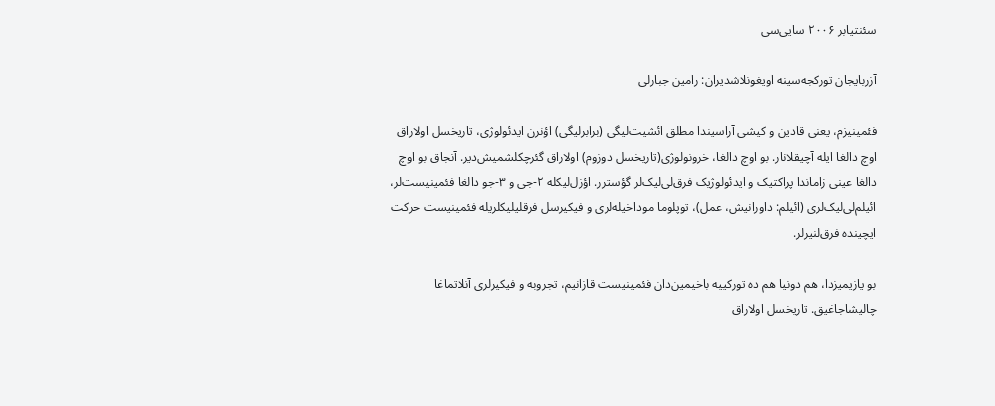سئنتیابر ۲۰۰۶ سایی‌سی

آزربایجان تورکجه‌سینه اویغونلاشدیران: رامین جبارلی

فئمینیزم، یعنی قادین و کیشی آراسیندا مطلق ائشیت‌لیگی (برابرلیگی) اؤنرن ایدئولوژی، تاریخسل اولا‌راق اوچ دالغا ایله آچیقلانار. بو اوچ دالغا، خرونولوژی(تاریخسل دوزوم‌) اولا‌راق گئرچکلشمیش‌دیر. آنجاق بو اوچ دالغا عینی زاماندا پراکتیک و ایدئولوژیک فرق‌لی‌لیک‌لر گؤسترر. اؤزل‌لیکله ۲-جی و ۳-جو دالغا فئمینیست‌لر، ائیلم‌لی‌لیک‌لری (ائیلم: داورانیش، عمل)، توپلوما موداخیله‌لری و فیکیرسل فرقلیلیکلریله فئمینیست حرکت ایچینده فرق‌لنیرلر.

بو یازیمیزدا، هم دونیا هم ده تورکییه باخیمین‌دان فئمینیست قازانیم، تجروبه و فیکیرلری آنلاتماغا چالیشاجاغیق. تاریخسل اولا‌راق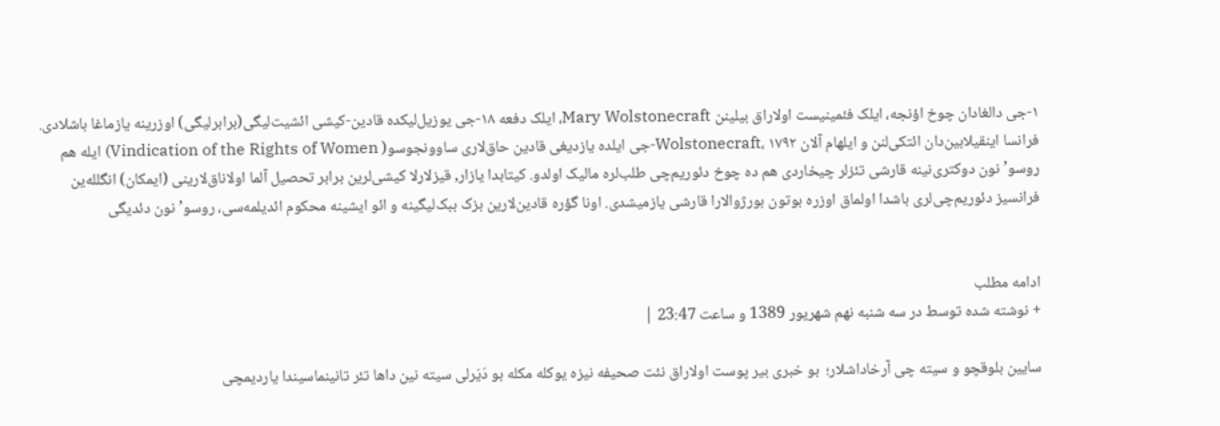۱-جی دالغا‌دان چوخ اؤنجه، ایلک فئمینیست اولا‌راق بیلینن Mary Wolstonecraft، ایلک دفعه ۱۸-جی یوزیل‌لیکده قادین-کیشی ائشیت‌لیگی(برابرلیگی) اوزرینه یازماغا باشلادی. فرانسا اینقیلابین‌دان ائتکی‌لنن و ایلهام آلان Wolstonecraft، ۱۷۹۲-جی ایلده یازدیغی قادین حاق‌لاری ساوونجوسو( Vindication of the Rights of Women) ایله هم روسو’نون دوکتری‌نینه قارشی تئزلر چیخاردی هم ده چوخ دئوریم‌چی طلب‌لره مالیک اولدو. کیتابدا یازار, قیزلارلا کیشی‌لرین برابر تحصیل آلما اولاناق‌لارینی (ایمکان) انگلله‌ین فرا‌نسیز دئوریم‌چی‌لری باشدا اولماق اوزره بوتون بورژوا‌لارا قارشی یازمیشدی. اونا گؤره قادین‌لارین بزک ببک‌لیگینه و ائو ایشینه محکوم ائدیلمه‌سی، روسو’نون دئدیگی


ادامه مطلب
+ نوشته شده توسط در سه شنبه نهم شهریور 1389 و ساعت 23:47 |

سایین بلوقچو و سیته چی آرخاداشلار؛  بو خبری بیر پوست اولاراق نئت صحیفه نیزه یوکله مکله بو دَیَرلی سیته نین داها تئر تانینماسیندا یاردیمچی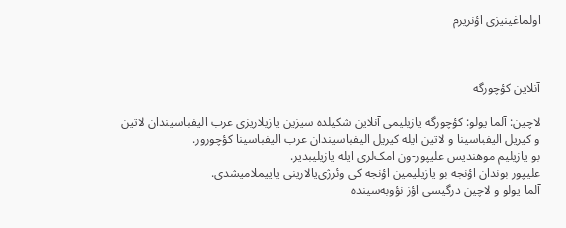اولماغینیزی اؤنریرم



آنلاین کؤچورگه

لاچین: آلما یولو: کؤچورگه یازیلیمی آنلاین شکیلده سیزین یازیلاریزی عرب الیفباسیندان لاتین و کیریل الیفباسینا و لاتین ایله کیریل الیفباسیندان عرب الیفباسینا کؤچورور.
بو یازیلیم موهندیس علیپور-ون امک‌لری ایله یازیلیبدیر.
علیپور بوندان اؤنجه بو یازیلیمین اؤنجه کی وئرژی‌یالارینی یاییملامیشدی.
آلما یولو و لاچین درگیسی اؤز نؤوبه‌سینده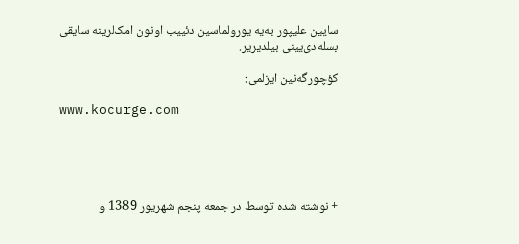سایین علیپور به‌یه یورولماسین دئییب اونون امک‌لرینه سایقی بسله‌دی‌یینی بیلدیریر.

کؤچورگه‌نین ایزلمی:

www.kocurge.com





+ نوشته شده توسط در جمعه پنجم شهریور 1389 و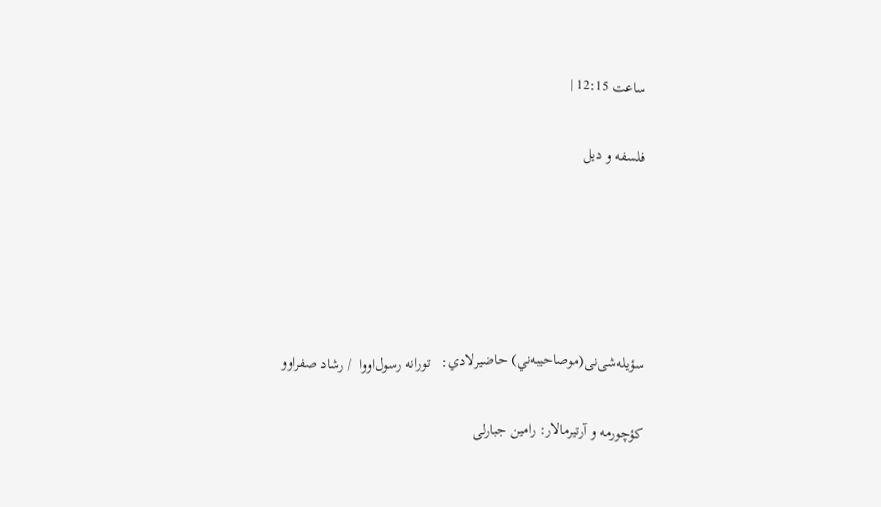ساعت 12:15 |

فلسفه و ديل





سؤیله‌شی‌نی(موصاحيبه‌ني) حاضيرلادي:   تورانه رسول‌اووا  / رشاد صفراوو

کؤچورمه و آرتیرمالار: رامین جبارلی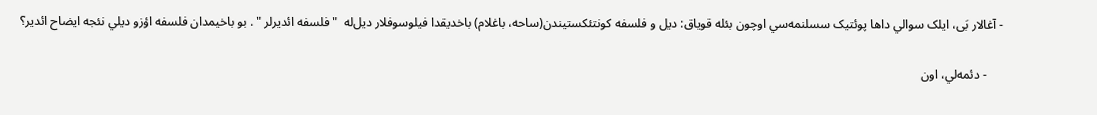- آغالار بَی، ايلک سوالي داها پوئتيک سسلنمه‌سي اوچون بئله قوياق: ديل و فلسفه کونتئکستيندن(ساحه، باغلام) باخديقدا فيلوسوفلار ديل‌له  " فلسفه ائديرلر " . بو باخيمدان فلسفه اؤزو ديلي نئجه ايضاح ائدير؟

     - دئمه‌لي، اون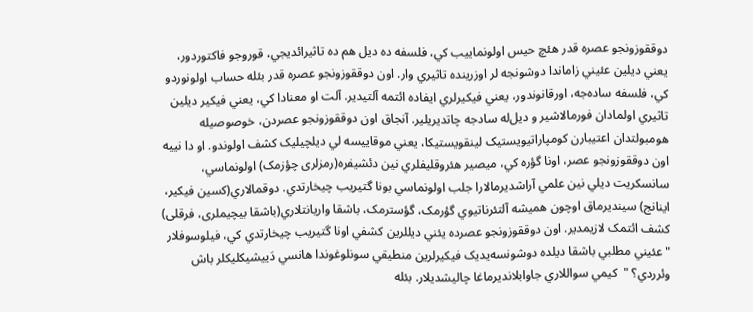دوققوزونجو عصره قدر هئچ حيس اولونماييب کي، فلسفه ده ديل هم ده تاثيرائديجي، قوروجو فاکتوردور، يعني ديلين عئيني زاماندا دوشونجه لر اوزرينده تاثيري وار. اون دوققوزونجو عصره قدر بئله حساب اولونوردو کي، فلسفه ساده‌جه، اورقانوندور، يعني فيکيرلري ايفاده‌ ائتمه آلتيدير. آلت او معنادا کي، يعني فيکير ديلين تاثيري اولمادان فورمالاشير و ديل‌له سادجه چاتديريلير. آنجاق اون دوققوزونجو عصردن، خوصوصيله هومبولتدان اعتيبارن کومپاراتيويستيک لينقويستيکا، يعني موقاييسه لي ديلچيليک کشف اولوندو. او دا نييه اون دوققوزونجو عصر، اونا گؤره کي، ميصير هئروقليفلري نين دئشيفره(رمزلری چؤزمک) اولونماسي، سانسکريت ديلي نين علمي آراشديرمالارا جلب اولونماسي بونا گتيريب چيخارتدي. دوقمالاري(کسین فیکیر، اینانج) سينديرماق اوچون هميشه آلتئرناتيوي گؤرمک، گؤسترمک، باشقا واريانتلاري(باشقا بیچیملری، فرقلی) کشف ائتمک لازيمدير. اون دوققوزونجو عصرده يئني ديللرين کشفي اونا گتيريب چيخارتدي کي، فيلوسوفلار  " عئيني مطلبي باشقا ديلده دوشونسه‌يديک فيکيرلرين منطيقي سونلوغوندا هانسي دَييشيکليکلر باش وئرردي؟ "  کيمي سواللاري جاوابلانديرماغا چاليشديلار. بئله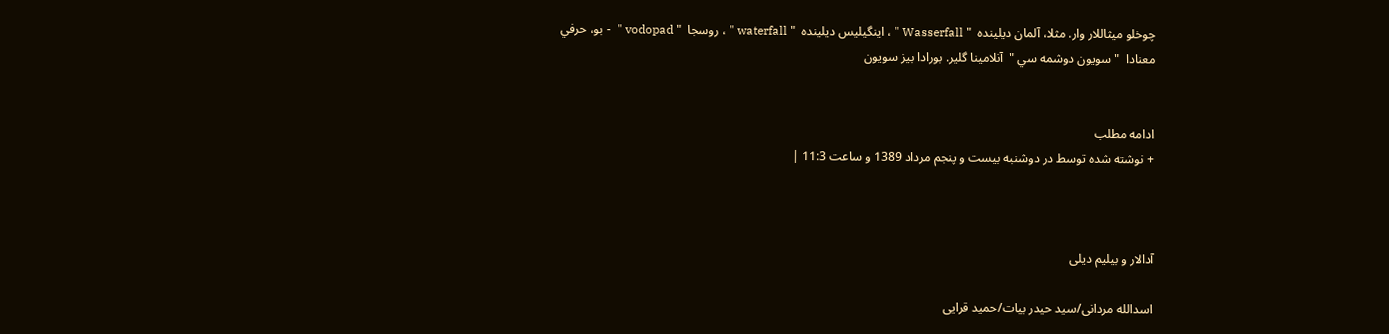چوخلو ميثاللار وار. مثلا، آلمان ديلينده  " Wasserfall " ، اينگيليس ديلينده  " waterfall " ، روسجا  " vodopad "  - بو، حرفي معنادا  " سويون دوشمه سي "  آنلامينا گلير. بورادا بيز سويون


ادامه مطلب
+ نوشته شده توسط در دوشنبه بیست و پنجم مرداد 1389 و ساعت 11:3 |



آدالار و بیلیم دیلی

اسدالله مردانی/سید حیدر بیات/حمید قرایی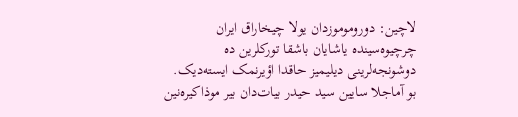لاچین: دوروموموزدان یولا چیخاراق ایران چرچیوه‌سینده یاشایان باشقا تورکلرین ده دوشونجه‌لرینی دیلیمیز حاقدا اؤیرنمک ایسته‌دیک. بو آماجلا سایین سید حیدر بیات‌دان بیر موذاکیره‌نین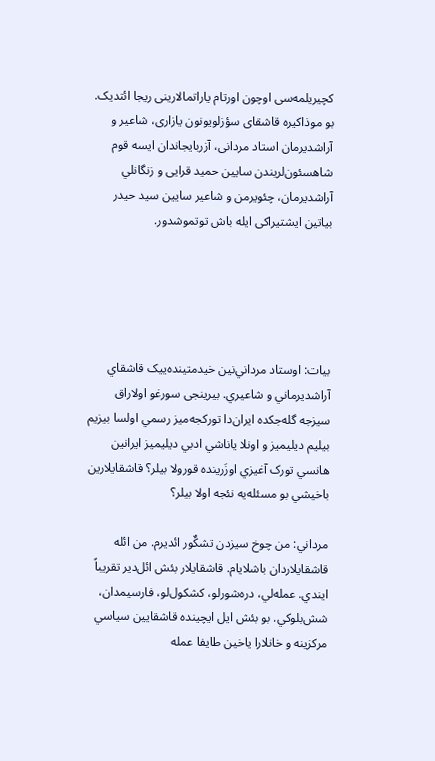کچیریلمه‌سی اوچون اورتام یاراتمالارینی ریجا ائتدیک. بو موذاکیره‌ قاشقای سؤزلویونون یازاری، شاعیر و آراشدیرمان استاد مردانی، آزربایجاندان ایسه قوم شاهسئون‌لریندن سایین حمید قرایی و زنگانلي آراشدیرمان، چئویرمن و شاعیر سایین سید حیدر بیاتین ایشتیراکی‌ ایله باش توتموشدور.





بیات: اوستاد مرداني‌نين خيدمتينده‌ييک قاشقاي آراشديرماني و شاعيري. بیرینجی سورغو اولاراق سیزجه گله‌جکده ايران‌دا تورکجه‌ميز رسمي اولسا بيزيم بيليم‌‌ ديليميز و اونلا ياناشي ادبي ديليميز ايرانين هانسي تورک آغيزي اوزَرينده قورولا بيلر؟ قاشقايلارين باخيشي بو مسئله‌يه نئجه اولا بيلر؟

مرداني: من چوخ سيزدن تشکٌور ائديرم. من ائله قاشقايلاردان باشلايام. قاشقايلار بئش ائل‌دير تقريباً ايندي. عمله‌لي، دره‌شورلو، کشکول‌لو، فارسيمدان، شش‌بلوکي. بو بئش ايل ايچينده قاشقايين سياسي مرکزينه و خانلارا ياخين طايفا عمله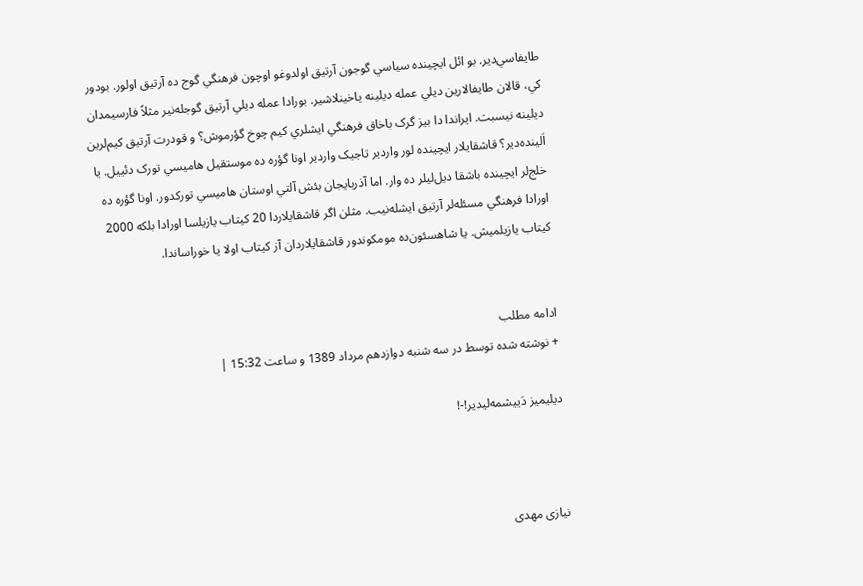طايفاسي‌دير. بو ائل ايچينده سياسي گوجون آرتيق اولدوغو اوچون فرهنگي گوج‌ ده آرتيق اولور. بودور کي، قالان طايفالارين ديلي عمله ديلينه ياخينلاشير. بورادا عمله ديلي آرتيق گوجله‌نير مثلاً فارسيمدان ديلينه نيسبت. ايراندا دا بيز گرک باخاق فرهنگي ايشلري کيم چوخ گؤرموش؟ و قودرت آرتيق کيم‌لرين اَلينده‌دير؟ قاشقايلار ايچينده لور واردير تاجيک واردير اونا گؤره ده موستقيل هاميسي تورک دئييل. يا خلج‌لر ايچينده باشقا ديل‌ليلر ده وار. اما آذربايجان بئش آلتي اوستان هاميسي تورکدور. اونا گؤره ده اورادا فرهنگي مسئله‌لر آرتيق ايشله‌نيب. مثلن اگر قاشقايلاردا 20 کيتاب يازيلسا اورادا بلکه 2000 کيتاب يازيلميش. يا شاهسئون‌ده مومکوندور قاشقايلاردان آز کيتاب اولا يا خوراساندا.


ادامه مطلب
+ نوشته شده توسط در سه شنبه دوازدهم مرداد 1389 و ساعت 15:32 |

ديليميز دَييشمه‌ليدير!-!



نیازی مهدی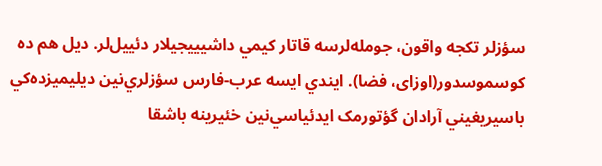سؤزلر تکجه واقون، جومله‌لرسه قاتار کيمي داشيييجيلار دئييل‌لر. ديل هم ده کوسموسدور(اوزای، فضا). ايندي ايسه عرب-فارس سؤزلري‌نين ديليميزده‌کي  باسيريغيني آرادان گؤتورمک ايدئياسي‌نين خئيرينه باشقا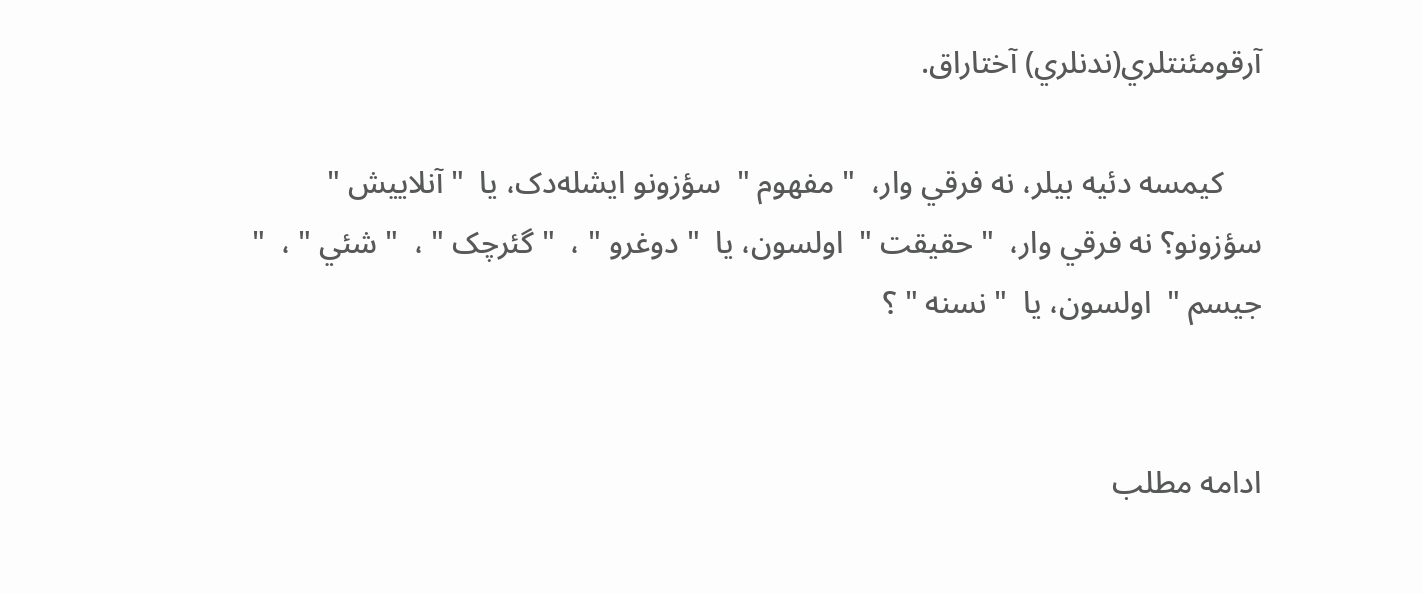آرقومئنتلري(ندنلري) آختاراق.

     کيمسه دئيه بيلر، نه فرقي وار،  " مفهوم "  سؤزونو ايشله‌دک، يا  " آنلاييش "  سؤزونو؟ نه فرقي وار،  " حقيقت "  اولسون، يا  " دوغرو " ،  " گئرچک " ،  " شئي " ،  " جيسم "  اولسون، يا  " نسنه " ؟


ادامه مطلب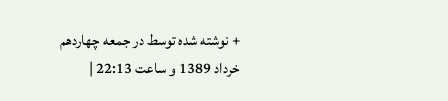+ نوشته شده توسط در جمعه چهاردهم خرداد 1389 و ساعت 22:13 |